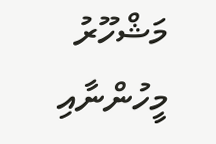މަޝްހޫރު މީހުންނާއި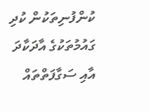ކުންފުނިތަކުން ކުދި ގައުމުތަކުގެ އާދަކާދަ އާއި ސަގާފަތްތައް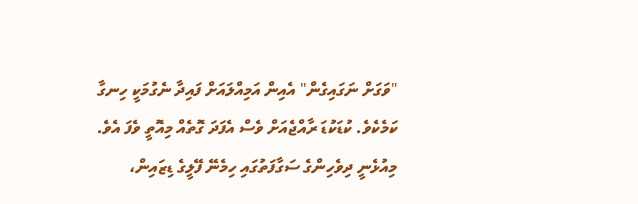"ވަގަށް ނަގައިގެން" އެއިން އަމިއްލައަށް ފައިދާ ނެގުމަކީ ހިނގާ ކަމެކެވެ. ކުޑަކުޑަ ރާއްޖެއަށް ވެސް އެފަދަ ގޮތެއް މިއޮތީ ވެފަ އެވެ. މިއުޅެނީ ދިވެހިންގެ ސަގާފަތުގައި ހިމެނޭ ފޭލީގެ ޑިޒައިން،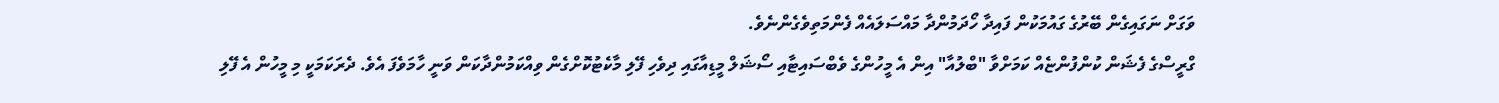ވަގަށް ނަގައިގެން ބޭރުގެ ގައުމަކުން ފައިދާ ހޯދަމުންދާ މައްސަލައެއް ފެންމަތިވެގެންނެވެ.
ގްރީސްގެ ފެޝަން ކުންފުންޏެއް ކަމަށްވާ "ބްލުއާ" އިން އެ މީހުންގެ ވެބްސައިޓާއި ސޯޝަލް މީޑިއާގައި ދިވެހި ފޭލި މާކެޓުކޮށްގެން ވިއްކަމުންދާކަން ވަނީ ހާމަވެފަ އެވެ. ދެރަކަމަކީ މި މީހުން އެ ފޭލި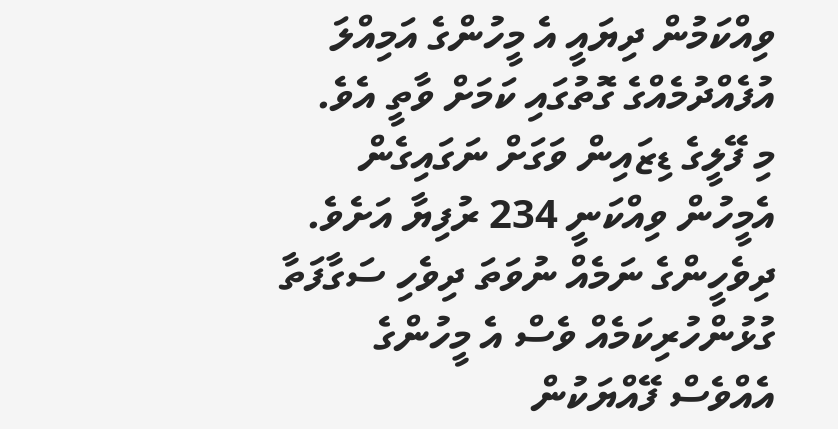ވިއްކަމުން ދިޔައީ އެ މީހުންގެ އަމިއްލަ އުފެއްދުމެއްގެ ގޮތުގައި ކަމަށް ވާތީ އެވެ.
މި ފޭލީގެ ޑިޒައިން ވަގަށް ނަގައިގެން އެމީހުން ވިއްކަނީ 234 ރުފިޔާ އަށެވެ.
ދިވެހީންގެ ނަމެއް ނުވަތަ ދިވެހި ސަގާފަތާ ގުޅުންހުރިކަމެއް ވެސް އެ މީހުންގެ އެއްވެސް ފޭއްޔަކުން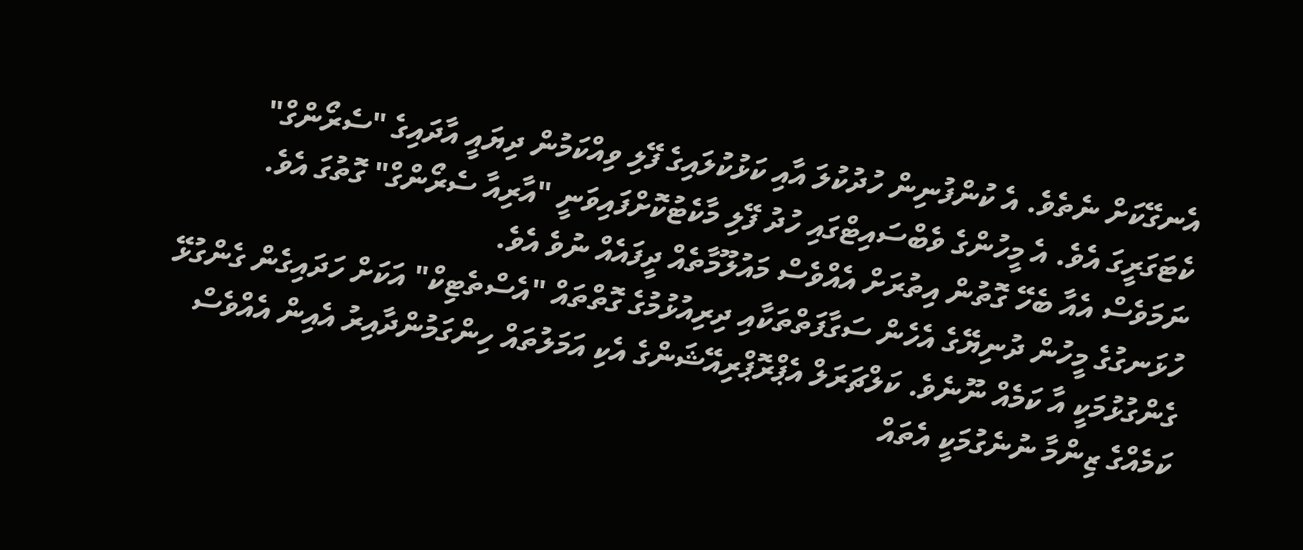އެނގޭކަށް ނެތެވެ. އެ ކުންފުނިން ހުދުކުލަ އާއި ކަޅުކުލައިގެ ފޭލި ވިއްކަމުން ދިޔައީ އާދައިގެ "ސެރޯންގް" ކެޓަގަރީގަ އެވެ. އެ މީހުންގެ ވެބްސައިޓްގައި ހުދު ފޭލި މާކެޓުކޮށްފައިވަނީ "އާރިއާ ސެރޯންގް" ގޮތުގަ އެވެ. ނަމަވެސް އެއާ ބެހޭ ގޮތުން އިތުރަށް އެއްވެސް މައުލޫމާތެއް ދީފައެއް ނުވެ އެވެ.
ހުޅަނގުގެ މީހުން ދުނިޔޭގެ އެހެން ސަގާފަތްތަކާއި ދިރިއުޅުމުގެ ގޮތްތައް "އެސްތެޓިކް" އަކަށް ހަދައިގެން ގެންގުޅޭ ގެންގުޅުމަކީ އާ ކަމެއް ނޫނެވެ. ކަލްޗަރަލް އެޕްރޮޕްރިއޭޝަންގެ އެކި އަމަލުތައް ހިންގަމުންދާއިރު އެއިން އެއްވެސް ކަމެއްގެ ޒިންމާ ނުނެގުމަކީ އެތައް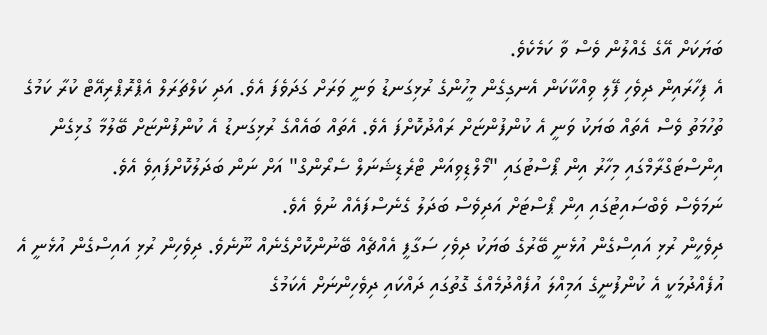ބަޔަކަށް އޭގެ ގެއްލުން ވެސް ވާ ކަމެކެވެ.
އެ ފިހާރައިން ދިވެހި ފޭލި ވިއްކާކަން އެނގިގެން މީހުންގެ ރުޅިގަނޑު ވަނީ ވަރަށް ގަދަވެފަ އެވެ. އަދި ކަލްޗަރަލް އެޕްރޮޕްރިއޭޓް ކުރާ ކަމުގެ ތުހުމަތު ވެސް އެތައް ބަޔަކު ވަނީ އެ ކުންފުންޏަށް ރައްދުކޮށްފަ އެވެ. އެތައް ބައެއްގެ ރުޅިގަނޑު އެ ކުންފުންޏަށް ބޭލުމާ ގުޅިގެން އިންސްޓަގްރާމްގައި މިހާރު އިން ޕޯސްޓުގައި "މޯލްޑިވިއަން ޓްރެޑިޝަނަލް ސެރޯންގް" އަށް ނަން ބަދަލުކޮށްފައިވެ އެވެ.
ނަމަވެސް ވެބްސައިޓުގައި އިން ޕޯސްޓަށް އަދިވެސް ބަދަލު ގެނެސްފައެއް ނުވެ އެވެ.
ދިވެހީން ރުޅި އައިސްގެން އުޅެނީ ބޭރުގެ ބަޔަކު ދިވެހި ސަގާފީ އެއްޗެއް ބޭނުންކޮށްގެނެއް ނޫނެވެ. ދިވެހިން ރުޅި އައިސްގެން އުޅެނީ އެ އުފެއްދުމަކީ އެ ކުންފުނީގެ އަމިއްލަ އުފެއްދުމެއްގެ ގޮތުގައި ދައްކައި ދިވެހިންނަށް އެކަމުގެ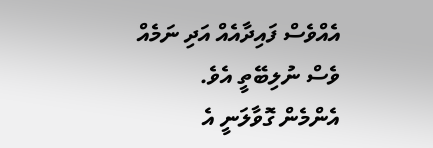އެއްވެސް ފައިދާއެއް އަދި ނަމެއް ވެސް ނުލިބޭތީ އެވެ.
އެންމެން ގޮވާލަނީ އެ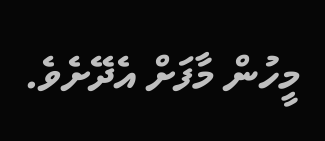މީހުން މާފަށް އެދޭށެވެ.